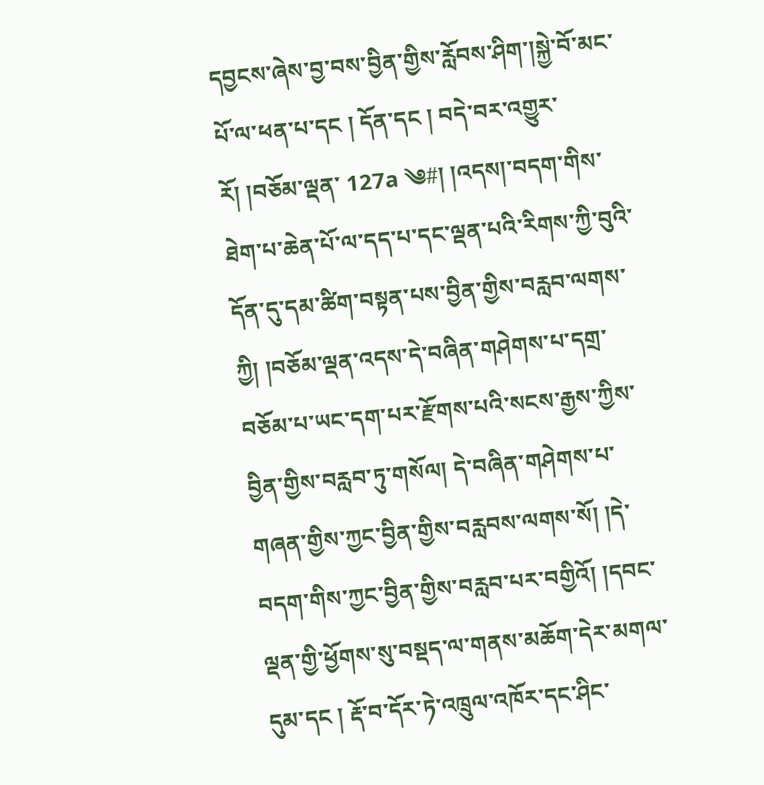དབྱངས་ཞེས་བྱ་བས་བྱིན་གྱིས་རློབས་ཤིག་།སྐྱེ་བོ་མང་པོ་ལ་ཕན་པ་དང ། དོན་དང ། བདེ་བར་འགྱུར་རོ། །བཅོམ་ལྡན་ 127a ༄#། །འདས།་བདག་གིས་ཐེག་པ་ཆེན་པོ་ལ་དད་པ་དང་ལྡན་པའི་རིགས་ཀྱི་བུའི་དོན་དུ་དམ་ཚིག་བསྟན་པས་བྱིན་གྱིས་བརླབ་ལགས་ཀྱི། །བཅོམ་ལྡན་འདས་དེ་བཞིན་གཤེགས་པ་དགྲ་བཅོམ་པ་ཡང་དག་པར་རྫོགས་པའི་སངས་རྒྱས་ཀྱིས་བྱིན་གྱིས་བརླབ་ཏུ་གསོལ། དེ་བཞིན་གཤེགས་པ་གཞན་གྱིས་ཀྱང་བྱིན་གྱིས་བརླབས་ལགས་སོ། །དེ་བདག་གིས་ཀྱང་བྱིན་གྱིས་བརླབ་པར་བགྱིའོ། །དབང་ལྡན་གྱི་ཕྱོགས་སུ་བསྡད་ལ་གནས་མཆོག་དེར་མགལ་དུམ་དང ། རྡོ་བ་དོར་ཏེ་འཁྲུལ་འཁོར་དང་ཤིང་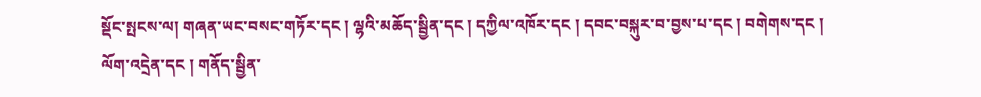སྡོང་སྤངས་ལ། གཞན་ཡང་བསང་གཏོར་དང ། ལྷའི་མཆོད་སྦྱིན་དང ། དཀྱིལ་འཁོར་དང ། དབང་བསྐུར་བ་བྱས་པ་དང ། བགེགས་དང ། ལོག་འདྲེན་དང ། གནོད་སྦྱིན་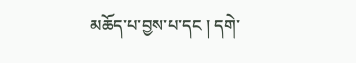མཆོད་པ་བྱས་པ་དང ། དགེ་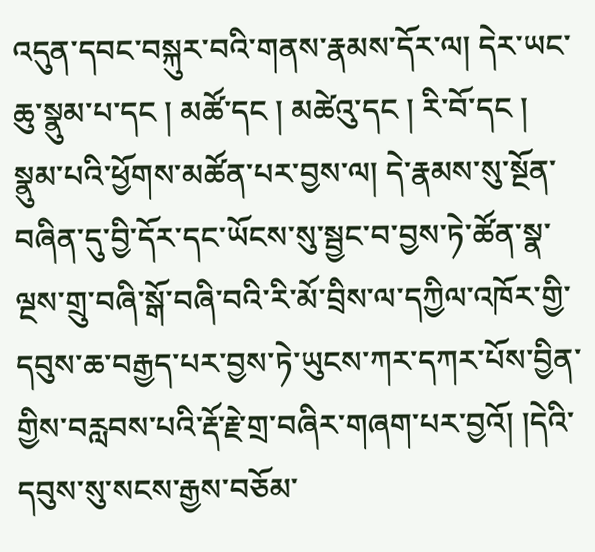འདུན་དབང་བསྐུར་བའི་གནས་རྣམས་དོར་ལ། དེར་ཡང་ཆུ་སྣུམ་པ་དང ། མཚོ་དང ། མཚེའུ་དང ། རི་བོ་དང ། སྣུམ་པའི་ཕྱོགས་མཚོན་པར་བྱས་ལ། དེ་རྣམས་སུ་སྔོན་བཞིན་དུ་བྱི་དོར་དང་ཡོངས་སུ་སྦྱང་བ་བྱས་ཏེ་ཚོན་སྣ་ལྔས་གྲུ་བཞི་སྒོ་བཞི་བའི་རི་མོ་བྲིས་ལ་དཀྱིལ་འཁོར་གྱི་དབུས་ཆ་བརྒྱད་པར་བྱས་ཏེ་ཡུངས་ཀར་དཀར་པོས་བྱིན་གྱིས་བརླབས་པའི་རྡོ་རྗེ་གྲ་བཞིར་གཞག་པར་བྱའོ། །དེའི་དབུས་སུ་སངས་རྒྱས་བཅོམ་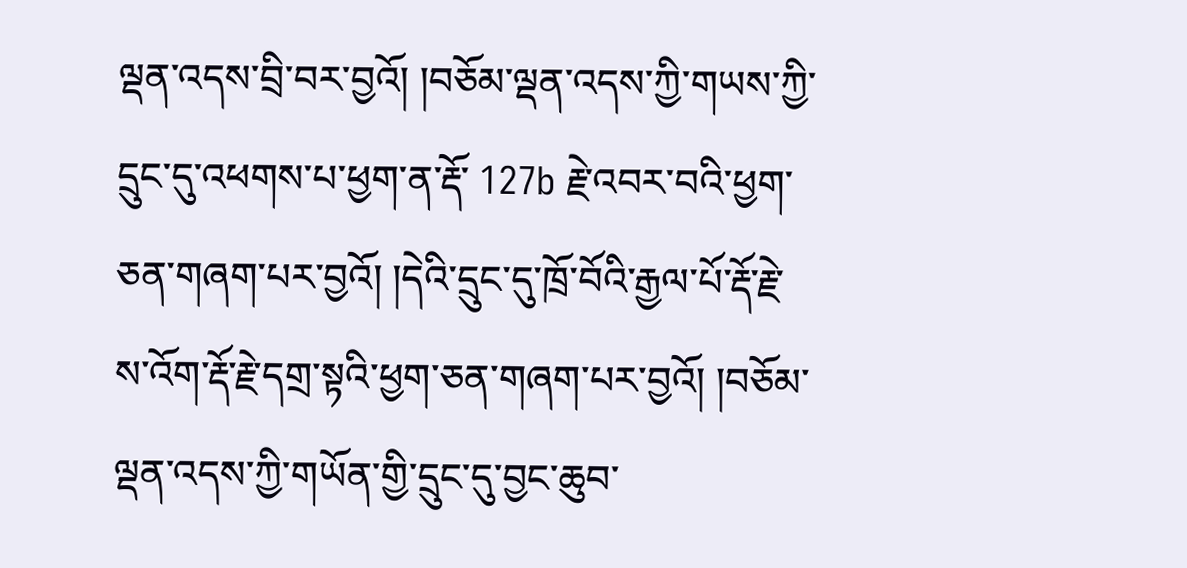ལྡན་འདས་བྲི་བར་བྱའོ། །བཅོམ་ལྡན་འདས་ཀྱི་གཡས་ཀྱི་དྲུང་དུ་འཕགས་པ་ཕྱག་ན་རྡོ་ 127b རྗེ་འབར་བའི་ཕྱག་ཅན་གཞག་པར་བྱའོ། །དེའི་དྲུང་དུ་ཁྲོ་བོའི་རྒྱལ་པོ་རྡོ་རྗེ་ས་འོག་རྡོ་རྗེ་དགྲ་སྟའི་ཕྱག་ཅན་གཞག་པར་བྱའོ། །བཅོམ་ལྡན་འདས་ཀྱི་གཡོན་གྱི་དྲུང་དུ་བྱང་ཆུབ་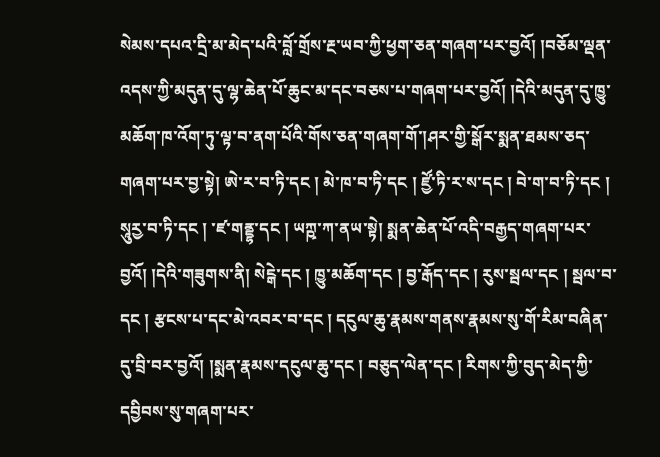སེམས་དཔའ་དྲི་མ་མེད་པའི་བློ་གྲོས་རྔ་ཡབ་ཀྱི་ཕྱག་ཅན་གཞག་པར་བྱའོ། །བཅོམ་ལྡན་འདས་ཀྱི་མདུན་དུ་ལྷ་ཆེན་པོ་ཆུང་མ་དང་བཅས་པ་གཞག་པར་བྱའོ། །དེའི་མདུན་དུ་ཁྱུ་མཆོག་ཁ་འོག་ཏུ་ལྟ་བ་ནག་པོའི་གོས་ཅན་གཞག་གོ་།ཤར་གྱི་སྒོར་སྨན་ཐམས་ཅད་གཞག་པར་བྱ་སྟེ། ཨེ་ར་བ་ཏི་དང ། མེ་ཁ་བ་ཏི་དང ། ཛྱོ་ཏི་ར་ས་དང ། བེ་ག་བ་ཏི་དང ། སཱུརྱ་བ་ཏི་དང ། ་ཛ་གནྡྷ་དང ། ཡཀྵ་ཀ་ནཡ་སྟེ། སྨན་ཆེན་པོ་འདི་བརྒྱད་གཞག་པར་བྱའོ། །དེའི་གཟུགས་ནི། སེངྒེ་དང ། ཁྱུ་མཆོག་དང ། བྱ་རྒོད་དང ། རུས་སྦལ་དང ། སྦལ་བ་དང ། རྩངས་པ་དང་མེ་འབར་བ་དང ། དངུལ་ཆུ་རྣམས་གནས་རྣམས་སུ་གོ་རིམ་བཞིན་དུ་བྲི་བར་བྱའོ། །སྨན་རྣམས་དངུལ་ཆུ་དང ། བཅུད་ལེན་དང ། རིགས་ཀྱི་བུད་མེད་ཀྱི་དབྱིབས་སུ་གཞག་པར་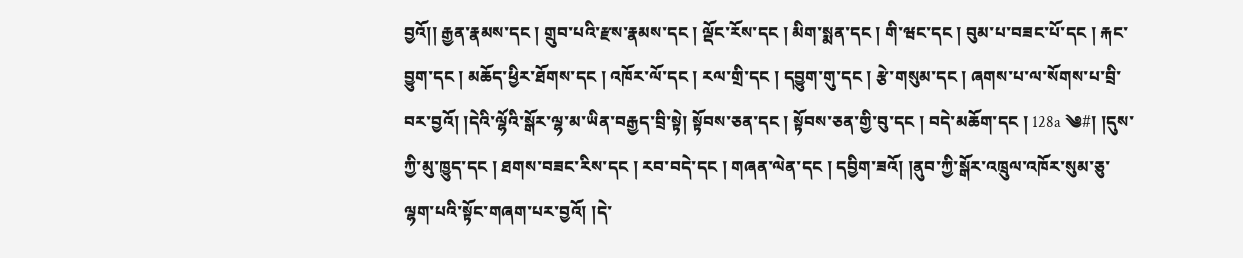བྱའོ།། རྒྱན་རྣམས་དང ། གྲུབ་པའི་རྫས་རྣམས་དང ། ལྡོང་རོས་དང ། མིག་སྨན་དང ། གི་ཝང་དང ། བུམ་པ་བཟང་པོ་དང ། རྐང་བྱུག་དང ། མཆོད་ཕྱིར་ཐོགས་དང ། འཁོར་ལོ་དང ། རལ་གྲི་དང ། དབྱུག་གུ་དང ། རྩེ་གསུམ་དང ། ཞགས་པ་ལ་སོགས་པ་བྲི་བར་བྱའོ། །དེའི་ལྷོའི་སྒོར་ལྷ་མ་ཡིན་བརྒྱད་བྲི་སྟེ། སྟོབས་ཅན་དང ། སྟོབས་ཅན་གྱི་བུ་དང ། བདེ་མཆོག་དང ། 128a ༄#། །དུས་ཀྱི་མུ་ཁྱུད་དང ། ཐགས་བཟང་རིས་དང ། རབ་བདེ་དང ། གཞན་ལེན་དང ། དབྱིག་ཟའོ། །ནུབ་ཀྱི་སྒོར་འཁྲུལ་འཁོར་སུམ་ཅུ་ལྷག་པའི་སྟོང་གཞག་པར་བྱའོ། །དེ་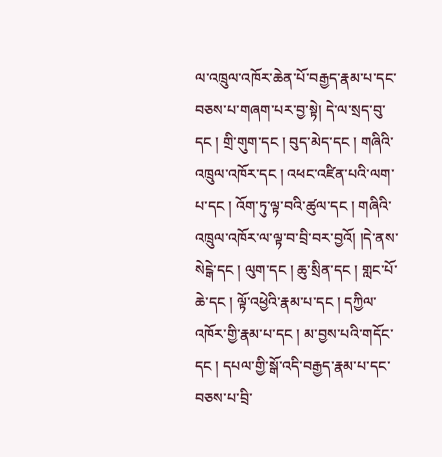ལ་འཁྲུལ་འཁོར་ཆེན་པོ་བརྒྱད་རྣམ་པ་དང་བཅས་པ་གཞག་པར་བྱ་སྟེ། དེ་ལ་སྲད་བུ་དང ། གྲི་གུག་དང ། བུད་མེད་དང ། གཞིའི་འཁྲུལ་འཁོར་དང ། འཕང་འཛིན་པའི་ལག་པ་དང ། འོག་ཏུ་ལྟ་བའི་ཚུལ་དང ། གཞིའི་འཁྲུལ་འཁོར་ལ་ལྟ་བ་བྲི་བར་བྱའོ། །དེ་ནས་སེངྒེ་དང ། ལུག་དང ། ཆུ་སྲིན་དང ། གླང་པོ་ཆེ་དང ། ལྟོ་འཕྱེའི་རྣམ་པ་དང ། དཀྱིལ་འཁོར་གྱི་རྣམ་པ་དང ། མ་བྱས་པའི་གདོང་དང ། དཔལ་གྱི་སྒོ་འདི་བརྒྱད་རྣམ་པ་དང་བཅས་པ་བྲི་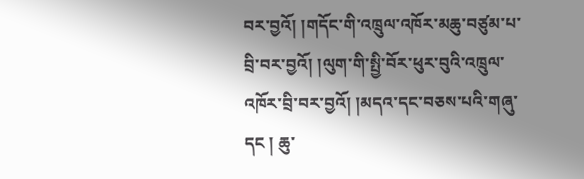བར་བྱའོ། །གདོང་གི་འཁྲུལ་འཁོར་མཆུ་བཙུམ་པ་བྲི་བར་བྱའོ། །ལུག་གི་སྤྱི་བོར་ཕུར་བུའི་འཁྲུལ་འཁོར་བྲི་བར་བྱའོ། །མདའ་དང་བཅས་པའི་གཞུ་དང ། ཆུ་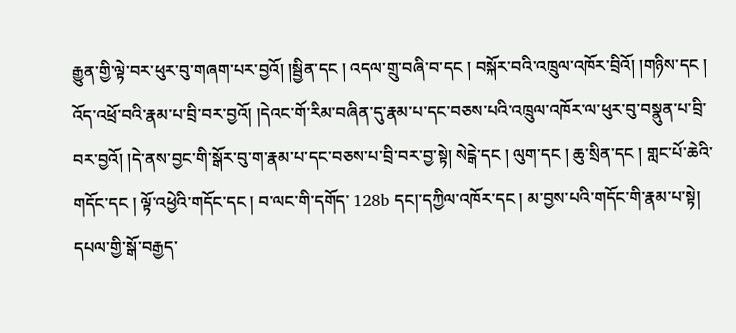རྒྱུན་གྱི་ལྟེ་བར་ཕུར་བུ་གཞག་པར་བྱའོ། །སྦྱིན་དང ། འདལ་གྲུ་བཞི་བ་དང ། བསྐོར་བའི་འཁྲུལ་འཁོར་བྲིའོ། །གཉིས་དང ། འོད་འཕྲོ་བའི་རྣམ་པ་བྲི་བར་བྱའོ། །དེའང་གོ་རིམ་བཞིན་དུ་རྣམ་པ་དང་བཅས་པའི་འཁྲུལ་འཁོར་ལ་ཕུར་བུ་བསྣུན་པ་བྲི་བར་བྱའོ། །དེ་ནས་བྱང་གི་སྒོར་བུ་ག་རྣམ་པ་དང་བཅས་པ་བྲི་བར་བྱ་སྟེ། སེངྒེ་དང ། ལུག་དང ། ཆུ་སྲིན་དང ། གླང་པོ་ཆེའི་གདོང་དང ། ལྟོ་འཕྱེའི་གདོང་དང ། བ་ལང་གི་དགོད་ 128b དང།་དཀྱིལ་འཁོར་དང ། མ་བྱས་པའི་གདོང་གི་རྣམ་པ་སྟེ། དཔལ་གྱི་སྒོ་བརྒྱད་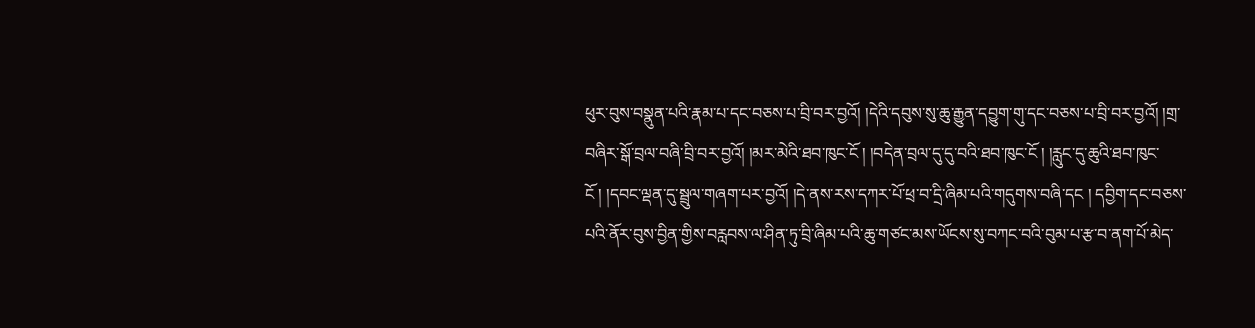ཕུར་བུས་བསྣུན་པའི་རྣམ་པ་དང་བཅས་པ་བྲི་བར་བྱའོ། །དེའི་དབུས་སུ་ཆུ་རྒྱུན་དབྱུག་གུ་དང་བཅས་པ་བྲི་བར་བྱའོ། །གྲ་བཞིར་སྒོ་བྲལ་བཞི་བྲི་བར་བྱའོ། །མར་མེའི་ཐབ་ཁུང་ངོ ། །བདེན་བྲལ་དུ་དུ་བའི་ཐབ་ཁུང་ངོ ། །རླུང་དུ་ཆུའི་ཐབ་ཁུང་ངོ ། །དབང་ལྡན་དུ་སྦྲུལ་གཞག་པར་བྱའོ། །དེ་ནས་རས་དཀར་པོ་ཕྲ་བ་དྲི་ཞིམ་པའི་གདུགས་བཞི་དང ། དབྱིག་དང་བཅས་པའི་ནོར་བུས་བྱིན་གྱིས་བརླབས་ལ་ཤིན་ཏུ་བྲི་ཞིམ་པའི་ཆུ་གཙང་མས་ཡོངས་སུ་བཀང་བའི་བུམ་པ་རྩ་བ་ནག་པོ་མེད་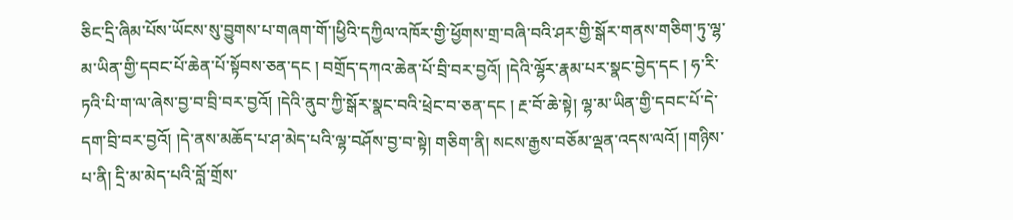ཅིང་དྲི་ཞིམ་པོས་ཡོངས་སུ་བྱུགས་པ་གཞག་གོ་།ཕྱིའི་དཀྱིལ་འཁོར་གྱི་ཕྱོགས་གྲ་བཞི་བའི་ཤར་གྱི་སྒོར་གནས་གཅིག་ཏུ་ལྷ་མ་ཡིན་གྱི་དབང་པོ་ཆེན་པོ་སྟོབས་ཅན་དང ། བགྲོད་དཀའ་ཆེན་པོ་བྲི་བར་བྱའོ། །དེའི་ལྷོར་རྣམ་པར་སྣང་བྱེད་དང ། ཧ་རི་ཏའི་པི་ག་ལ་ཞེས་བྱ་བ་བྲི་བར་བྱའོ། །དེའི་ནུབ་ཀྱི་སྒོར་སྣང་བའི་ཕྲེང་བ་ཅན་དང ། རྔ་བོ་ཆེ་སྟེ། ལྷ་མ་ཡིན་གྱི་དབང་པོ་དེ་དག་བྲི་བར་བྱའོ། །དེ་ནས་མཆོད་པ་ཤ་མེད་པའི་ལྷ་བཤོས་བྱ་བ་སྟེ། གཅིག་ནི། སངས་རྒྱས་བཅོམ་ལྡན་འདས་ལའོ། །གཉིས་པ་ནི། དྲི་མ་མེད་པའི་བློ་གྲོས་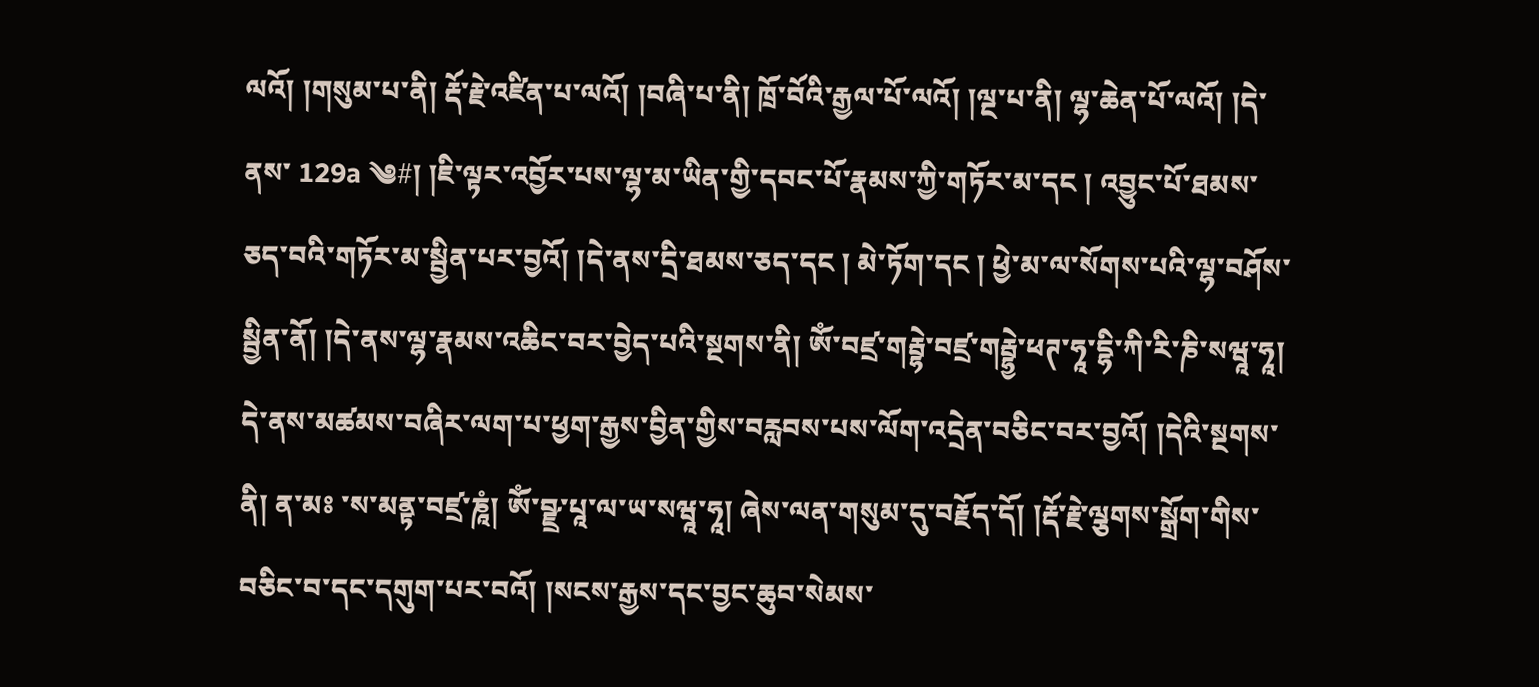ལའོ། །གསུམ་པ་ནི། རྡོ་རྗེ་འཛིན་པ་ལའོ། །བཞི་པ་ནི། ཁྲོ་བོའི་རྒྱལ་པོ་ལའོ། །ལྔ་པ་ནི། ལྷ་ཆེན་པོ་ལའོ། །དེ་ནས་ 129a ༄#། །ཇི་ལྟར་འབྱོར་པས་ལྷ་མ་ཡིན་གྱི་དབང་པོ་རྣམས་ཀྱི་གཏོར་མ་དང ། འབྱུང་པོ་ཐམས་ཅད་བའི་གཏོར་མ་སྦྱིན་པར་བྱའོ། །དེ་ནས་དྲི་ཐམས་ཅད་དང ། མེ་ཏོག་དང ། ཕྱེ་མ་ལ་སོགས་པའི་ལྷ་བཤོས་སྦྱིན་ནོ། །དེ་ནས་ལྷ་རྣམས་འཆིང་བར་བྱེད་པའི་སྔགས་ནི། ཨོཾ་བཛྲ་གརྦྷེ་བཛྲ་གརྦྷྱེ་ཕཊ་ཧཱ་དྷི་ཀི་རི་ཎི་སཝཱ་ཧཱ། དེ་ནས་མཚམས་བཞིར་ལག་པ་ཕྱག་རྒྱས་བྱིན་གྱིས་བརླབས་པས་ལོག་འདྲེན་བཅིང་བར་བྱའོ། །དེའི་སྔགས་ནི། ན་མཿ ་ས་མནྟ་བཛྲ་ཎཱཾ། ཨོཾ་བྫྲ་པཱ་ལ་ཡ་སཝཱ་ཧཱ། ཞེས་ལན་གསུམ་དུ་བརྗོད་དོ། །རྡོ་རྗེ་ལྕགས་སྒྲོག་གིས་བཅིང་བ་དང་དགུག་པར་བའོ། །སངས་རྒྱས་དང་བྱང་ཆུབ་སེམས་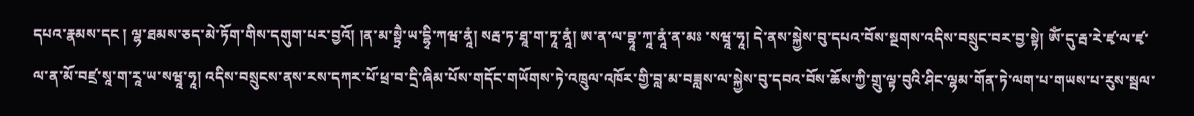དཔའ་རྣམས་དང ། ལྷ་ཐམས་ཅད་མེ་ཏོག་གིས་དགུག་པར་བྱའོ། །ན་མ་སྟྲཻ་ཡ་དྷྭི་ཀཝ་ནཱཾ། སརྦ་ཏ་ཐཱ་ག་ཏཱ་ནཱཾ། ཨ་ན་ལ་བྷཱ་ཀཱ་ནཱཾ་ན་མཿ ་སཝཱ་ཧཱ། དེ་ནས་སྐྱེས་བུ་དཔའ་བོས་སྔགས་འདིས་བསྲུང་བར་བྱ་སྟེ། ཨོཾ་དུ་རྦ་རེ་ཛྭ་ལ་ཛྭ་ལ་ན་མོ་བཛྲ་སཱ་ག་རཱ་ཡ་སཝཱ་ཧཱ། འདིས་བསྲུངས་ནས་རས་དཀར་པོ་ཕྲ་བ་དྲི་ཞིམ་པོས་གདོང་གཡོགས་ཏེ་འཁྲུལ་འཁོར་གྱི་བླ་མ་བཟླས་ལ་སྐྱེས་བུ་དབའ་བོས་ཆོས་ཀྱི་གྲུ་ལྟ་བུའི་ཤིང་ལྷམ་གོན་ཏེ་ལག་པ་གཡས་པ་རུས་སྦལ་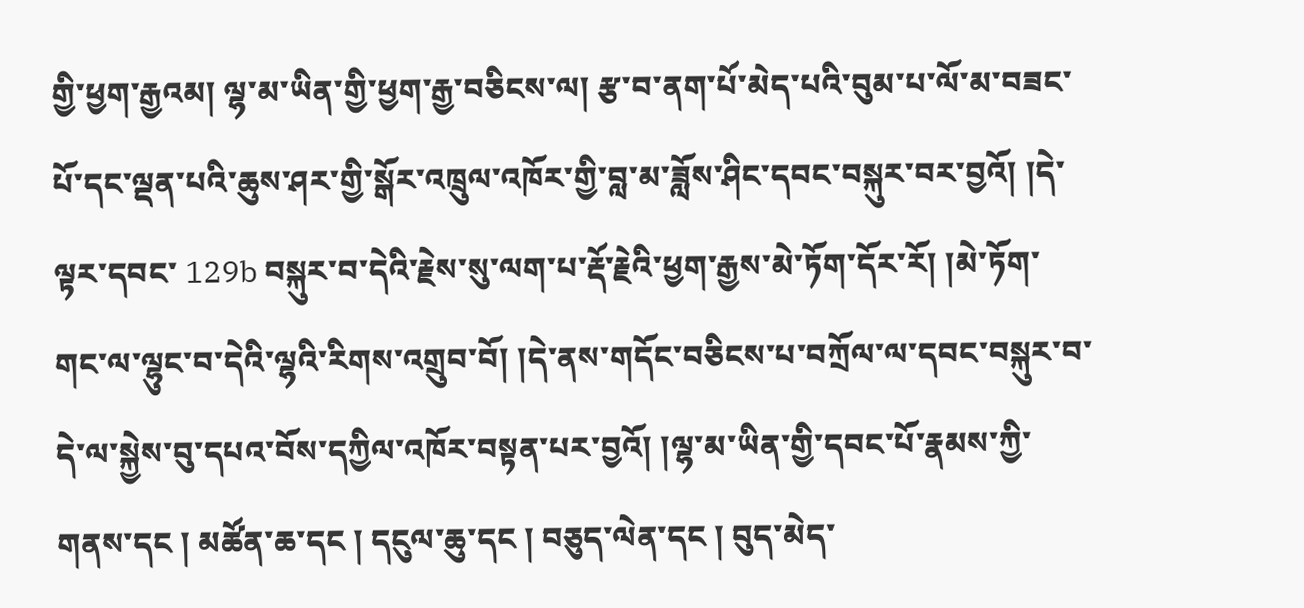གྱི་ཕྱག་རྒྱའམ། ལྷ་མ་ཡིན་གྱི་ཕྱག་རྒྱ་བཅིངས་ལ། རྩ་བ་ནག་པོ་མེད་པའི་བུམ་པ་ལོ་མ་བཟང་པོ་དང་ལྡན་པའི་ཆུས་ཤར་གྱི་སྒོར་འཁྲུལ་འཁོར་གྱི་བླ་མ་ཟློས་ཤིང་དབང་བསྐུར་བར་བྱའོ། །དེ་ལྟར་དབང་ 129b བསྐུར་བ་དེའི་རྗེས་སུ་ལག་པ་རྡོ་རྗེའི་ཕྱག་རྒྱས་མེ་ཏོག་དོར་རོ། །མེ་ཏོག་གང་ལ་ལྷུང་བ་དེའི་ལྷའི་རིགས་འགྲུབ་བོ། །དེ་ནས་གདོང་བཅིངས་པ་བཀྲོལ་ལ་དབང་བསྐུར་བ་དེ་ལ་སྐྱེས་བུ་དཔའ་བོས་དཀྱིལ་འཁོར་བསྟན་པར་བྱའོ། །ལྷ་མ་ཡིན་གྱི་དབང་པོ་རྣམས་ཀྱི་གནས་དང ། མཚོན་ཆ་དང ། དངུལ་ཆུ་དང ། བཅུད་ལེན་དང ། བུད་མེད་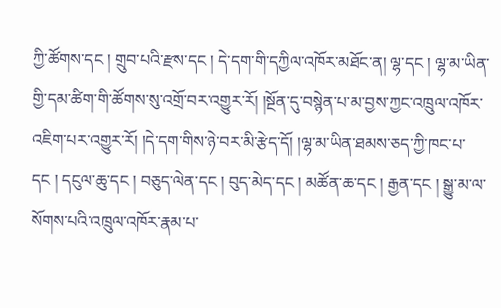ཀྱི་ཚོགས་དང ། གྲུབ་པའི་རྫས་དང ། དེ་དག་གི་དཀྱིལ་འཁོར་མཐོང་ན། ལྷ་དང ། ལྷ་མ་ཡིན་གྱི་དམ་ཚིག་གི་ཚོགས་སུ་འགྲོ་བར་འགྱུར་རོ། །སྔོན་དུ་བསྙེན་པ་མ་བྱས་ཀྱང་འཁྲུལ་འཁོར་འཇིག་པར་འགྱུར་རོ། །དེ་དག་གིས་ཉེ་བར་མི་རྩེད་དོ། །ལྷ་མ་ཡིན་ཐམས་ཅད་ཀྱི་ཁང་པ་དང ། དངུལ་ཆུ་དང ། བཅུད་ལེན་དང ། བུད་མེད་དང ། མཚོན་ཆ་དང ། རྒྱན་དང ། སྒྱུ་མ་ལ་སོགས་པའི་འཁྲུལ་འཁོར་རྣམ་པ་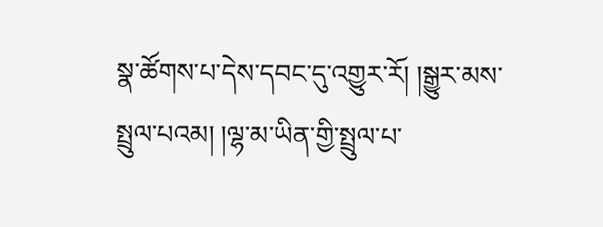སྣ་ཚོགས་པ་དེས་དབང་དུ་འགྱུར་རོ། །སྒྱུར་མས་སྤྲུལ་པའམ། །ལྷ་མ་ཡིན་གྱི་སྤྲུལ་པ་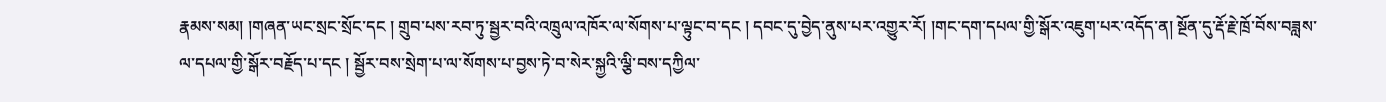རྣམས་སམ། །གཞན་ཡང་སྲང་སྲོང་དང ། གྲུབ་པས་རབ་ཏུ་སྦྱར་བའི་འཁྲུལ་འཁོར་ལ་སོགས་པ་ལྟུང་བ་དང ། དབང་དུ་བྱེད་ནུས་པར་འགྱུར་རོ། །གང་དག་དཔལ་གྱི་སྒོར་འཇུག་པར་འདོད་ན། སྔོན་དུ་རྡོ་རྗེ་ཁྲོ་བོས་བཟླས་ལ་དཔལ་གྱི་སྒོར་བརྗོད་པ་དང ། སྦྱོར་བས་སྲེག་པ་ལ་སོགས་པ་བྱས་ཏེ་བ་སེར་སྐྱའི་ལྕི་བས་དཀྱིལ་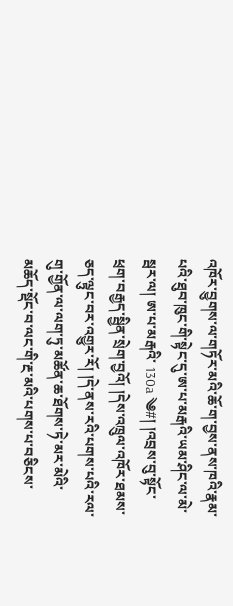འཁོར་བྱུགས་ལ་གཏོར་མའི་ཆོ་ག་བྱས་ནས་ཁའི་རྣམ་པའི་ཐུབ་ཁུང་གི་སྟེང་དུ་ཨ་པ་མརྒའི་ཡམ་ཤིང་ལ་མེ་སྦར་ལ། ཨ་པ་མརྒའི་ 130a ༄#། །འབྲས་བུ་སྟོང་ཕྲག་བརྒྱད་སྦྱིན་སྲེག་བྱའོ། །དེས་འཁྲུལ་འཁོར་ཐམས་ཅད་ལྟུང་བར་འགྱུར་རོ། །དེ་ནས་རའི་པགས་པའི་རལ་གུ་གྱོན་ལ་ལག་ཏུ་མཚོན་ཆ་ཐོགས་ཏེ་མར་མེའི་མཆོད་སྡོང་བ་ལང་གི་རྔ་མའི་པགས་པ་བཅིངས་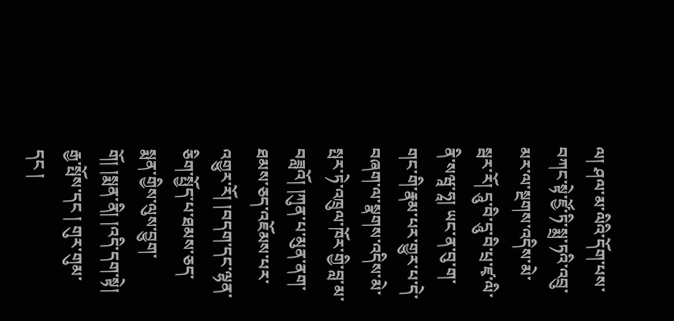ལ། ཤལ་མ་ལིའི་དོག་པས་བཀང་སྟེ་ཛྱོ་ཏི་སྨྲ་ཏའི་འབྲུ་མར་ལ་སྔགས་འདིས་མེ་སྦར་རོ། དཱུ་བི་དཱུ་བི་པྲ་ཛྭ་ལི་ནི་སཝཱ་ཧཱ། ཡང་ན་བུ་ག་གང་གི་རྣམ་པར་གྱུར་པ་དེ་བཞག་ལ་སྣགས་འདིས་མེ་སྤར་ཏེ་འཁྲུལ་ཁོར་གྱི་བླ་མ་བཟླའོ། །ཀུན་པ་མུན་ནག་ཐམས་ཅད་འཇོམས་པར་འགྱུར་རོ། །བདག་དང་ལྷན་ཅིག་སྤྱོད་པ་ཐམས་ཅད་སྨན་གྱིས་ལུས་བྱུག་གོ། །སྨན་ནི། །འདི་དག་སྟེ། རྒྱ་སྤོས་དང ། གུར་གུམ་དང །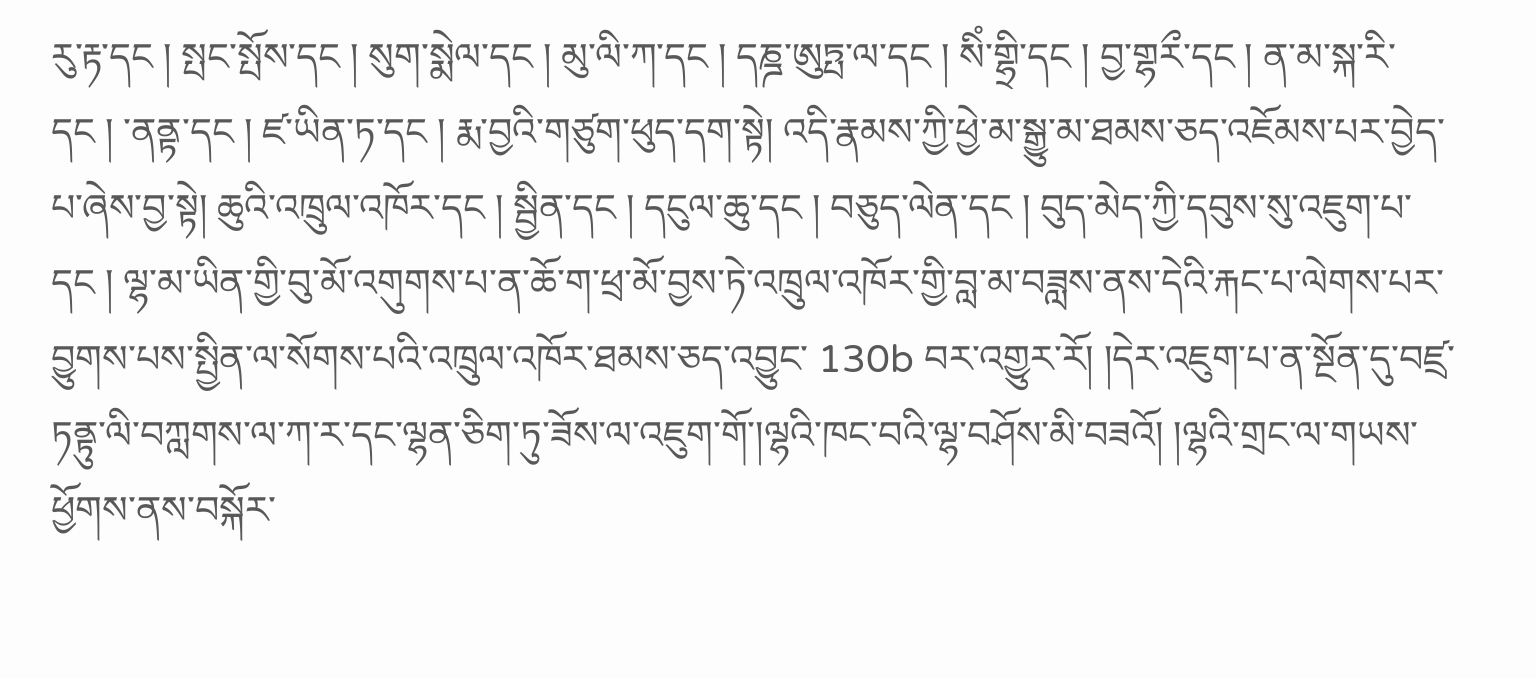རུ་རྟ་དང ། སྤང་སྤོས་དང ། སུག་སྨེལ་དང ། མུ་ལི་ཀ་དང ། དཎྜ་ཨུཏྤ་ལ་དང ། སིཾ་གྷྲི་དང ། བྱ་གྷརྀ་དང ། ན་མ་སྐ་རི་དང ། ་ནནྟ་དང ། ཛ་ཡིན་ཏ་དང ། རྨ་བྱའི་གཙུག་ཕུད་དག་སྟེ། འདི་རྣམས་ཀྱི་ཕྱེ་མ་སྒྱུ་མ་ཐམས་ཅད་འཇོམས་པར་བྱེད་པ་ཞེས་བྱ་སྟེ། ཆུའི་འཁྲུལ་འཁོར་དང ། སྦྱིན་དང ། དངུལ་ཆུ་དང ། བཅུད་ལེན་དང ། བུད་མེད་ཀྱི་དབུས་སུ་འཇུག་པ་དང ། ལྷ་མ་ཡིན་གྱི་བུ་མོ་འགུགས་པ་ན་ཆོ་ག་ཕྲ་མོ་བྱས་ཏེ་འཁྲུལ་འཁོར་གྱི་བླ་མ་བཟླས་ནས་དེའི་རྐང་པ་ལེགས་པར་བྱུགས་པས་སྤྱིན་ལ་སོགས་པའི་འཁྲུལ་འཁོར་ཐམས་ཅད་འབྱུང་ 130b བར་འགྱུར་རོ། །དེར་འཇུག་པ་ན་སྔོན་དུ་བཛྲ་ཏནྟུ་ལི་བཀླགས་ལ་ཀ་ར་དང་ལྷན་ཅིག་ཏུ་ཟོས་ལ་འཇུག་གོ་།ལྷའི་ཁང་བའི་ལྷ་བཤོས་མི་བཟའོ། །ལྷའི་གྲང་ལ་གཡས་ཕྱོགས་ནས་བསྐོར་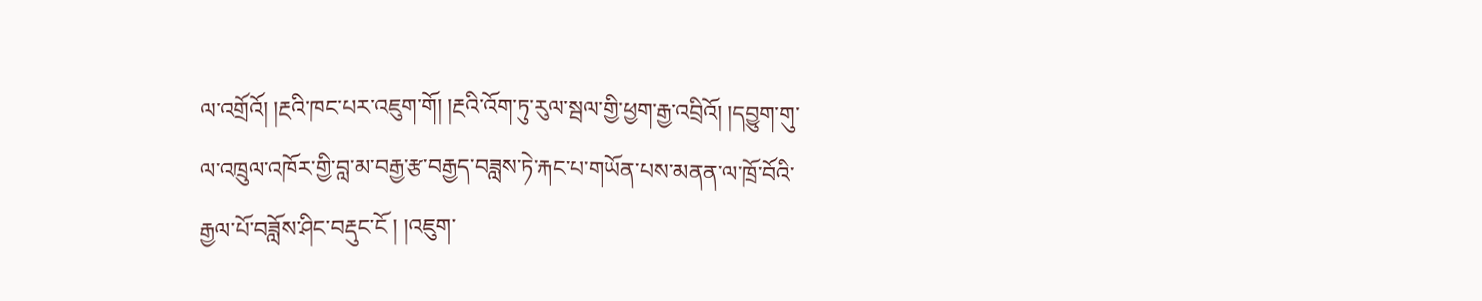ལ་འགྲོའོ། །རྔའི་ཁང་པར་འཇུག་གོ། །རྔའི་འོག་ཏུ་རུལ་སྦལ་གྱི་ཕྱག་རྒྱ་འབྲིའོ། །དབྱུག་གུ་ལ་འཁྲུལ་འཁོར་གྱི་བླ་མ་བརྒྱ་རྩ་བརྒྱད་བཟླས་ཏེ་རྐང་པ་གཡོན་པས་མནན་ལ་ཁྲོ་བོའི་རྒྱལ་པོ་བཟློས་ཤིང་བརྡུང་ངོ ། །འཇུག་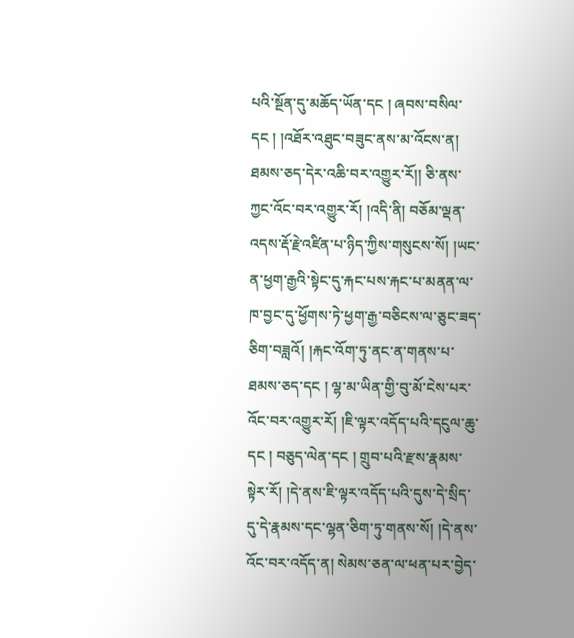པའི་སྔོན་དུ་མཆོད་ཡོན་དང ། ཞབས་བསིལ་དང ། །འཐོར་འཐུང་བཟུང་ནས་མ་འོངས་ན། ཐམས་ཅད་དེར་འཆི་བར་འགྱུར་རོ།། ཅི་ནས་ཀྱང་འོང་བར་འགྱུར་རོ། །འདི་ནི། བཅོམ་ལྡན་འདས་རྡོ་རྗེ་འཛིན་པ་ཉིད་ཀྱིས་གསུངས་སོ། །ཡང་ན་ཕྱག་རྒྱའི་སྟེང་དུ་རྐང་པས་རྐང་པ་མནན་ལ་ཁ་བྱང་དུ་ཕྱོགས་ཏེ་ཕྱག་རྒྱ་བཅིངས་ལ་ཅུང་ཟད་ཅིག་བཟླའོ། །རྐང་འོག་ཏུ་ནང་ན་གནས་པ་ཐམས་ཅད་དང ། ལྷ་མ་ཡིན་གྱི་བུ་མོ་ངེས་པར་འོང་བར་འགྱུར་རོ། །ཇི་ལྟར་འདོད་པའི་དངུལ་ཆུ་དང ། བཅུད་ལེན་དང ། གྲུབ་པའི་རྫས་རྣམས་སྟེར་རོ། །དེ་ནས་ཇི་ལྟར་འདོད་པའི་དུས་དེ་སྲིད་དུ་དེ་རྣམས་དང་ལྷན་ཅིག་ཏུ་གནས་སོ། །དེ་ནས་འོང་བར་འདོད་ན། སེམས་ཅན་ལ་ཕན་པར་བྱེད་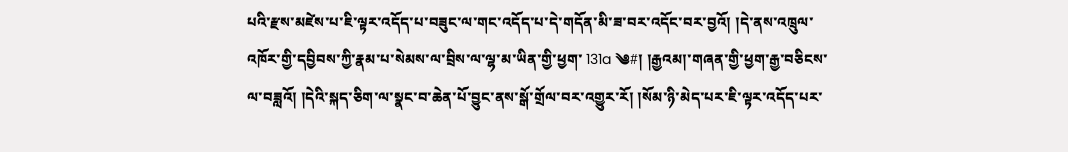པའི་རྫས་མཛེས་པ་ཇི་ལྟར་འདོད་པ་བཟུང་ལ་གང་འདོད་པ་དེ་གདོན་མི་ཟ་བར་འདོང་བར་བྱའོ། །དེ་ནས་འཁྲུལ་འཁོར་གྱི་དབྱིབས་ཀྱི་རྣམ་པ་སེམས་ལ་བྲིས་ལ་ལྷ་མ་ཡིན་གྱི་ཕྱག་ 131a ༄#། །རྒྱའམ།་གཞན་གྱི་ཕྱག་རྒྱ་བཅིངས་ལ་བཟླའོ། །དེའི་སྐད་ཅིག་ལ་སྣང་བ་ཆེན་པོ་བྱུང་ནས་སྒོ་གྲོལ་བར་འགྱུར་རོ། །སོམ་ཉི་མེད་པར་ཇི་ལྟར་འདོད་པར་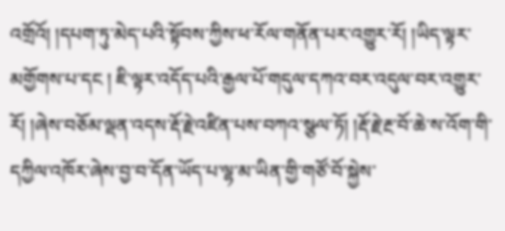འགྲོའོ། །དཔག་ཏུ་མེད་པའི་སྟོབས་ཀྱིས་ཕ་རོལ་གནོན་པར་འགྱུར་རོ། །ཡིད་ལྟར་མགྱོགས་པ་དང ། ཇི་ལྟར་འདོད་པའི་རྒྱལ་པོ་གདུལ་དཀའ་བར་འདུལ་བར་འགྱུར་རོ། །ཞེས་བཅོམ་ལྡན་འདས་རྡོ་རྗེ་འཛིན་པས་བཀའ་སྩལ་ཏོ། །རྡོ་རྗེ་རྔ་བོ་ཆེ་ས་འོག་གི་དཀྱིལ་འཁོར་ཞེས་བྱ་བ་དོན་ཡོད་པ་ལྷ་མ་ཡིན་གྱི་གཙོ་བོ་སྐྱེས་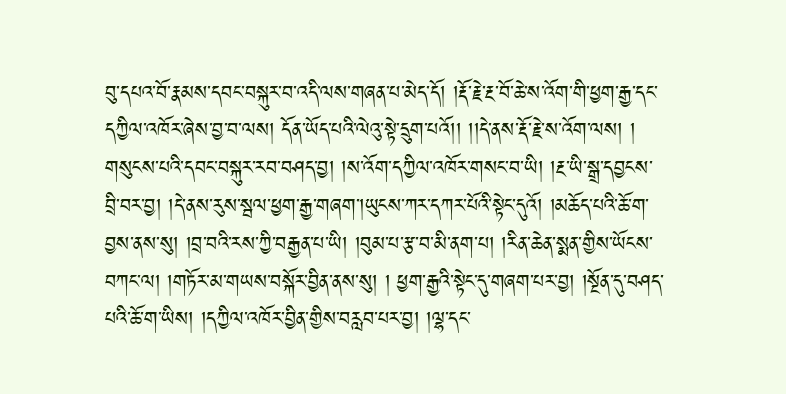བུ་དཔའ་བོ་རྣམས་དབང་བསྐུར་བ་འདི་ལས་གཞན་པ་མེད་དོ། །རྡོ་རྗེ་རྔ་བོ་ཆེ་ས་འོག་གི་ཕྱག་རྒྱ་དང་དཀྱིལ་འཁོར་ཞེས་བྱ་བ་ལས། དོན་ཡོད་པའི་ལེའུ་སྟེ་དྲུག་པའོ།། །།དེ་ནས་རྡོ་རྗེ་ས་འོག་ལས། ། གསུངས་པའི་དབང་བསྐུར་རབ་བཤད་བྱ། །ས་འོག་དཀྱིལ་འཁོར་གསང་བ་ཡི། །རྔ་ཡི་སྒྲ་དབྱངས་བྲི་བར་བྱ། །དེ་ནས་རུས་སྦལ་ཕྱག་རྒྱ་གཞག་།ཡུངས་ཀར་དཀར་པོའི་སྟེང་དུའོ། །མཆོད་པའི་ཆོ་ག་བྱས་ནས་སུ། །བྲ་བའི་རས་ཀྱི་བརྒྱན་པ་ཡི། །བུམ་པ་རྩ་བ་མི་ནག་པ། །རིན་ཆེན་སྨན་གྱིས་ཡོངས་བཀང་ལ། །གཏོར་མ་གཡས་བསྐོར་བྱིན་ནས་སུ། ། ཕྱག་རྒྱའི་སྟེང་དུ་གཞག་པར་བྱ། །སྔོན་དུ་བཤད་པའི་ཆོ་ག་ཡིས། །དཀྱིལ་འཁོར་བྱིན་གྱིས་བརླབ་པར་བྱ། །ལྷ་དང་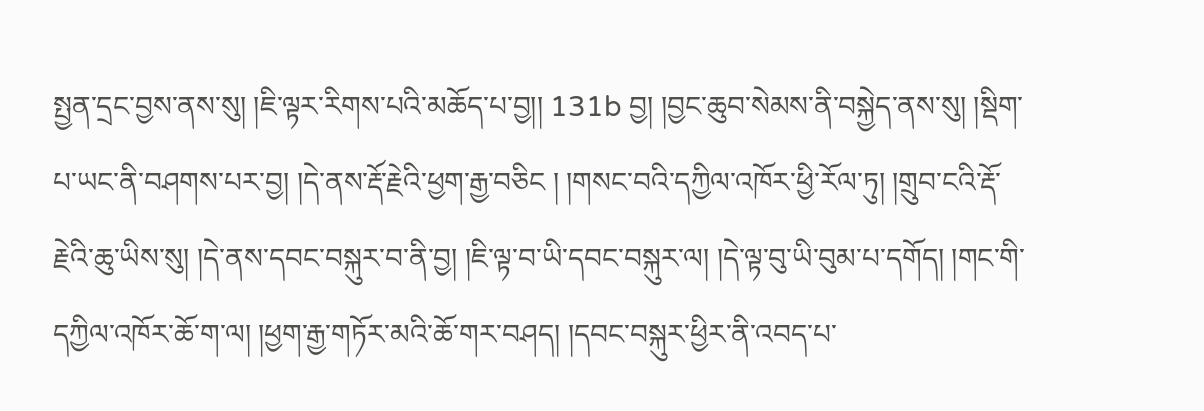སྤྱན་དྲང་བྱས་ནས་སུ། །ཇི་ལྟར་རིགས་པའི་མཆོད་པ་བྱ།། 131b བྱ། །བྱང་ཆུབ་སེམས་ནི་བསྐྱེད་ནས་སུ། །སྡིག་པ་ཡང་ནི་བཤགས་པར་བྱ། །དེ་ནས་རྡོ་རྗེའི་ཕྱག་རྒྱ་བཅིང ། །གསང་བའི་དཀྱིལ་འཁོར་ཕྱི་རོལ་ཏུ། །གྲུབ་ངའི་རྡོ་རྗེའི་ཆུ་ཡིས་སུ། །དེ་ནས་དབང་བསྐུར་བ་ནི་བྱ། །ཇི་ལྟ་བ་ཡི་དབང་བསྐུར་ལ། །དེ་ལྟ་བུ་ཡི་བུམ་པ་དགོད། །གང་གི་དཀྱིལ་འཁོར་ཆོ་ག་ལ། །ཕྱག་རྒྱ་གཏོར་མའི་ཆོ་གར་བཤད། །དབང་བསྐུར་ཕྱིར་ནི་འབད་པ་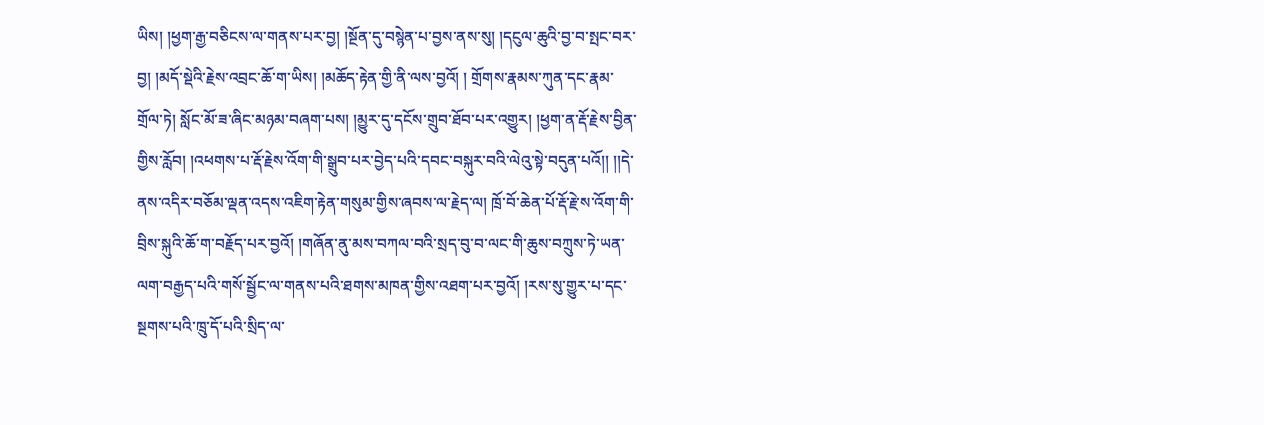ཡིས། །ཕྱག་རྒྱ་བཅིངས་ལ་གནས་པར་བྱ། །སྔོན་དུ་བསྙེན་པ་བྱས་ནས་སུ། །དངུལ་ཆུའི་བྱ་བ་སྤང་བར་བྱ། །མདོ་སྡེའི་རྗེས་འབྲང་ཆོ་ག་ཡིས། །མཆོད་རྟེན་གྱི་ནི་ལས་བྱའོ། ། གྲོགས་རྣམས་ཀུན་དང་རྣམ་གྲོལ་ཏེ། སློང་མོ་ཟ་ཞིང་མཉམ་བཞག་པས། །མྱུར་དུ་དངོས་གྲུབ་ཐོབ་པར་འགྱུར། །ཕྱག་ན་རྡོ་རྗེས་བྱིན་གྱིས་རློབ། །འཕགས་པ་རྡོ་རྗེས་འོག་གི་སྒྲུབ་པར་བྱེད་པའི་དབང་བསྐུར་བའི་ལེའུ་སྟེ་བདུན་པའོ།། །།དེ་ནས་འདིར་བཅོམ་ལྡན་འདས་འཇིག་རྟེན་གསུམ་གྱིས་ཞབས་ལ་རྗེད་ལ། ཁྲོ་བོ་ཆེན་པོ་རྡོ་རྗེ་ས་འོག་གི་བྲིས་སྐུའི་ཆོ་ག་བརྗོད་པར་བྱའོ། །གཞོན་ནུ་མས་བཀལ་བའི་སྲད་བུ་བ་ལང་གི་ཆུས་བཀྲུས་ཏེ་ཡན་ལག་བརྒྱད་པའི་གསོ་སྦྱོང་ལ་གནས་པའི་ཐགས་མཁན་གྱིས་འཐག་པར་བྱའོ། །རས་སུ་གྱུར་པ་དང་སྔགས་པའི་ཁྲུ་དོ་པའི་སྲིད་ལ་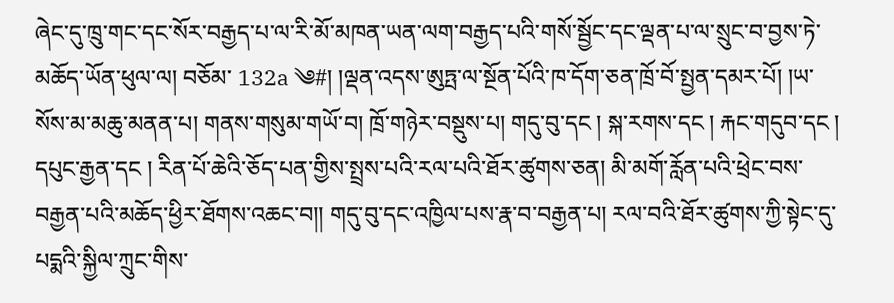ཞེང་དུ་ཁྲུ་གང་དང་སོར་བརྒྱད་པ་ལ་རི་མོ་མཁན་ཡན་ལག་བརྒྱད་པའི་གསོ་སྦྱོང་དང་ལྡན་པ་ལ་སྲུང་བ་བྱས་ཏེ་མཆོད་ཡོན་ཕུལ་ལ། བཅོམ་ 132a ༄#། །ལྡན་འདས་ཨུཏྤ་ལ་སྔོན་པོའི་ཁ་དོག་ཅན་ཁྲོ་བོ་སྤྱན་དམར་པོ། །ཡ་སོས་མ་མཆུ་མནན་པ། གནས་གསུམ་གཡོ་བ། ཁྲོ་གཉེར་བསྡུས་པ། གདུ་བུ་དང ། སྐ་རགས་དང ། རྐང་གདུབ་དང ། དཔུང་རྒྱན་དང ། རིན་པོ་ཆེའི་ཅོད་པན་གྱིས་སྤྲས་པའི་རལ་པའི་ཐོར་ཚུགས་ཅན། མི་མགོ་རློན་པའི་ཕྲེང་བས་བརྒྱན་པའི་མཆོད་ཕྱིར་ཐོགས་འཆང་བ།། གདུ་བུ་དང་འཁྱིལ་པས་རྣ་བ་བརྒྱན་པ། རལ་བའི་ཐོར་ཚུགས་ཀྱི་སྟེང་དུ་པདྨའི་སྐྱིལ་ཀྲུང་གིས་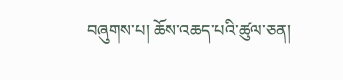བཞུགས་པ། ཆོས་འཆད་པའི་ཚུལ་ཅན།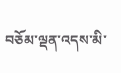བཅོམ་ལྡན་འདས་མི་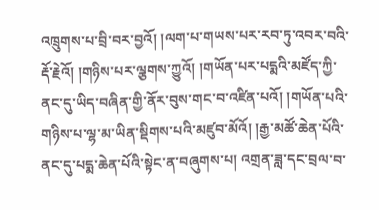འཁྲུགས་པ་བྲི་བར་བྱའོ། །ལག་པ་གཡས་པར་རབ་ཏུ་འབར་བའི་རྡོ་རྗེའོ། །གཉིས་པར་ལྕགས་ཀྱུའོ། །གཡོན་པར་པདྨའི་མཛོད་ཀྱི་ནང་དུ་ཡིད་བཞིན་གྱི་ནོར་བུས་གང་བ་འཛིན་པའོ། །གཡོན་པའི་གཉིས་པ་ལྷ་མ་ཡིན་སྡིགས་པའི་མཛུབ་མོའོ། །རྒྱ་མཚོ་ཆེན་པོའི་ནང་དུ་པདྨ་ཆེན་པོའི་སྟེང་ན་བཞུགས་པ། འགྲན་ཟླ་དང་བྲལ་བ་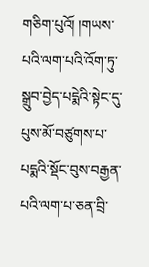གཅིག་པུའོ། །གཡས་པའི་ལག་པའི་འོག་ཏུ་སྒྲུབ་བྱེད་པདྨེའི་སྟེང་དུ་པུས་མོ་བཙུགས་པ་པདྨའི་སྡོང་བུས་བརྒྱན་པའི་ལག་པ་ཅན་བྲི་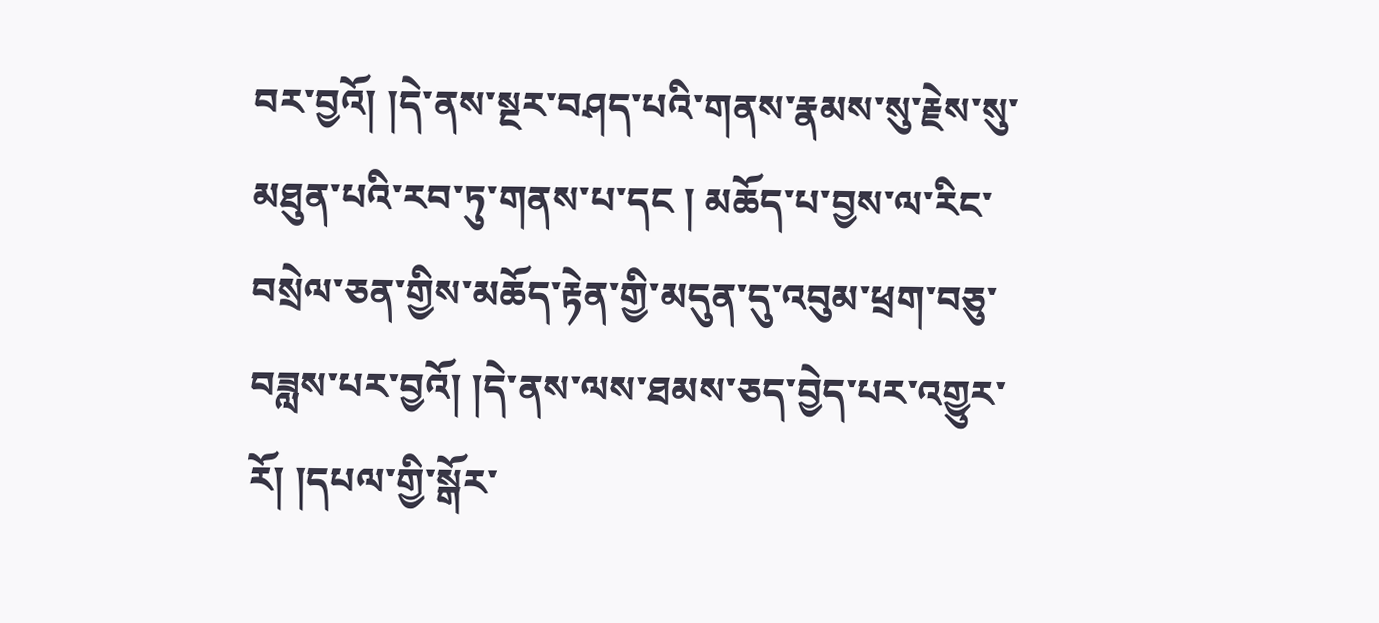བར་བྱའོ། །དེ་ནས་སྔར་བཤད་པའི་གནས་རྣམས་སུ་རྗེས་སུ་མཐུན་པའི་རབ་ཏུ་གནས་པ་དང ། མཆོད་པ་བྱས་ལ་རིང་བསྲེལ་ཅན་གྱིས་མཆོད་རྟེན་གྱི་མདུན་དུ་འབུམ་ཕྲག་བཅུ་བཟླས་པར་བྱའོ། །དེ་ནས་ལས་ཐམས་ཅད་བྱེད་པར་འགྱུར་རོ། །དཔལ་གྱི་སྒོར་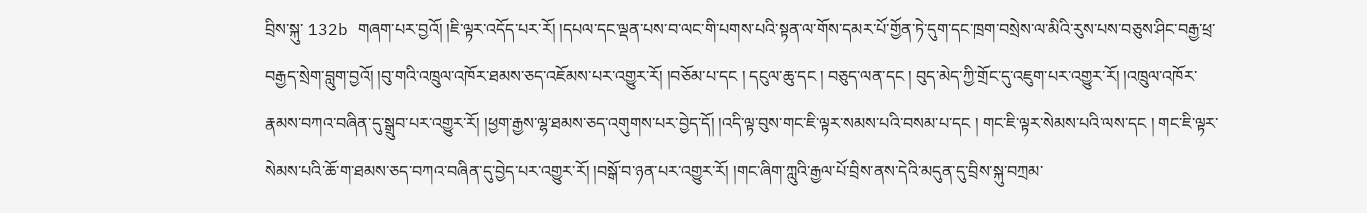བྲིས་སྐུ་ 132b གཞག་པར་བྱའོ། །ཇི་ལྟར་འདོད་པར་རོ། །དཔལ་དང་ལྡན་པས་བ་ལང་གི་པགས་པའི་སྟན་ལ་གོས་དམར་པོ་གྱོན་ཏེ་དུག་དང་ཁྲག་བསྲེས་ལ་མིའི་རུས་པས་བཅུས་ཤིང་བརྒྱ་ཕྲ་བརྒྱད་སྲེག་བླུག་བྱའོ། །བུ་གའི་འཁྲུལ་འཁོར་ཐམས་ཅད་འཇོམས་པར་འགྱུར་རོ། །བཅོམ་པ་དང ། དངུལ་ཆུ་དང ། བཅུད་ལན་དང ། བུད་མེད་ཀྱི་གྲོང་དུ་འཇུག་པར་འགྱུར་རོ། །འཁྲུལ་འཁོར་རྣམས་བཀའ་བཞིན་དུ་སྒྲུབ་པར་འགྱུར་རོ། །ཕྱག་རྒྱས་ལྷ་ཐམས་ཅད་འགུགས་པར་བྱེད་དོ། །འདི་ལྟ་བུས་གང་ཇི་ལྟར་སམས་པའི་བསམ་པ་དང ། གང་ཇི་ལྟར་སེམས་པའི་ལས་དང ། གང་ཇི་ལྟར་སེམས་པའི་ཆོ་ག་ཐམས་ཅད་བཀའ་བཞིན་དུ་བྱེད་པར་འགྱུར་རོ། །བསྒོ་བ་ཉན་པར་འགྱུར་རོ། །གང་ཞིག་ཀླུའི་རྒྱལ་པོ་བྲིས་ནས་དེའི་མདུན་དུ་བྲིས་སྐུ་བཀྲམ་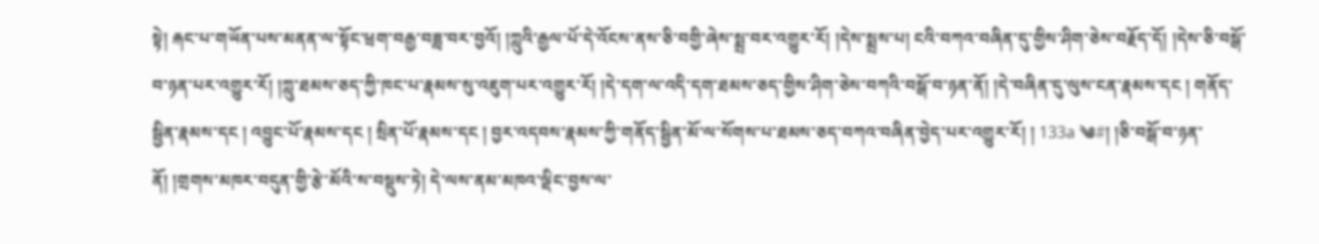སྟེ། རྐང་པ་གཡོན་པས་མནན་ལ་སྟོང་ཕྲག་བརྒྱ་བཟླ་བར་བྱའོ། །ཀླུའི་རྒྱལ་པོ་དེ་འོངས་ནས་ཅི་བགྱི་ཞེས་སྨྲ་བར་འགྱུར་རོ། །དེས་སྨྲས་པ། ངའི་བཀའ་བཞིན་དུ་གྱིས་ཤིག་ཅེས་བརྗོད་དོ། །དེས་ཅི་བསྒོ་བ་ཉན་པར་འགྱུར་རོ། །ཀླུ་ཐམས་ཅད་ཀྱི་ཁང་པ་རྣམས་སུ་འཇུག་པར་འགྱུར་རོ། །དེ་དག་ལ་འདི་དག་ཐམས་ཅད་གྱིས་ཤིག་ཅེས་བཀའི་བསྒོ་བ་ཉན་ནོ། །དེ་བཞིན་དུ་ལུས་ངན་རྣམས་དང ། གནོད་སྦྱིན་རྣམས་དང ། འབྱུང་པོ་རྣམས་དང ། སྲིན་པོ་རྣམས་དང ། བྱར་འདབས་རྣམས་ཀྱི་གནོད་སྦྱིན་མོ་ལ་སོགས་པ་ཐམས་ཅད་བཀའ་བཞིན་བྱེད་པར་འགྱུར་རོ། ། 133a ༄#། །ཅི་བསྒོ་བ་ཉན་ནོ། །གྲགས་མཁར་བདུན་གྱི་རྩེ་མོའི་ས་བསྡུས་ཏེ། དེ་ལས་ནམ་མཁའ་ལྡིང་བྱས་ལ་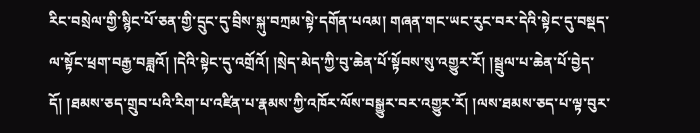རིང་བསྲེལ་གྱི་སྙིང་པོ་ཅན་གྱི་དྲུང་དུ་བྲིས་སྐུ་བཀྲམ་སྟེ་དགོན་པའམ། གཞན་གང་ཡང་རུང་བར་དེའི་སྟེང་དུ་བསྡད་ལ་སྟོང་ཕྲག་བརྒྱ་བཟླའོ། །དེའི་སྟེང་དུ་འགྲོའོ། །སྲེད་མེད་ཀྱི་བུ་ཆེན་པོ་སྟོབས་སུ་འགྱུར་རོ། །སྦྲུལ་པ་ཆེན་པོ་བྱེད་དོ། །ཐམས་ཅད་གྲུབ་པའི་རིག་པ་འཛིན་པ་རྣམས་ཀྱི་འཁོར་ལོས་བསྒྱུར་བར་འགྱུར་རོ། །ལས་ཐམས་ཅད་པ་ལྟ་བུར་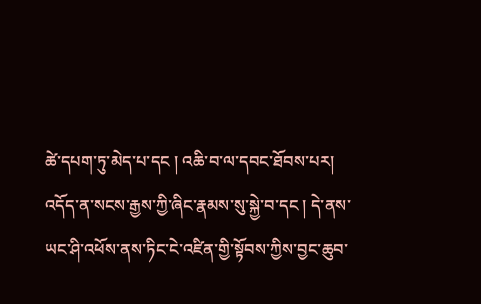ཚེ་དཔག་ཏུ་མེད་པ་དང ། འཆི་བ་ལ་དབང་ཐོབས་པར། འདོད་ན་སངས་རྒྱས་ཀྱི་ཞིང་རྣམས་སུ་སྐྱེ་བ་དང ། དེ་ནས་ཡང་ཤི་འཕོས་ནས་ཏིང་ངེ་འཛིན་གྱི་སྟོབས་ཀྱིས་བྱང་ཆུབ་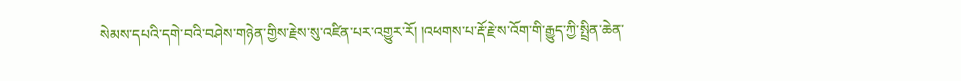སེམས་དཔའི་དགེ་བའི་བཤེས་གཉེན་གྱིས་རྗེས་སུ་འཛིན་པར་འགྱུར་རོ། །འཕགས་པ་རྡོ་རྗེ་ས་འོག་གི་རྒྱུད་ཀྱི་སྤྲིན་ཆེན་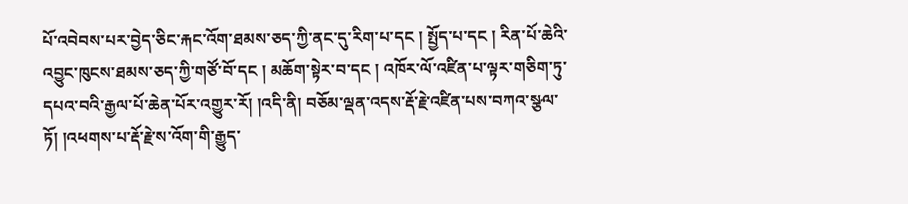པོ་འབེབས་པར་བྱེད་ཅིང་རྐང་འོག་ཐམས་ཅད་ཀྱི་ནང་དུ་རིག་པ་དང ། སྤྱོད་པ་དང ། རིན་པོ་ཆེའི་འབྱུང་ཁུངས་ཐམས་ཅད་ཀྱི་གཙོ་བོ་དང ། མཆོག་སྟེར་བ་དང ། འཁོར་ལོ་འཛིན་པ་ལྟར་གཅིག་ཏུ་དཔའ་བའི་རྒྱལ་པོ་ཆེན་པོར་འགྱུར་རོ། །འདི་ནི། བཅོམ་ལྡན་འདས་རྡོ་རྗེ་འཛིན་པས་བཀའ་སྩལ་ཏོ། །འཕགས་པ་རྡོ་རྗེ་ས་འོག་གི་རྒྱུད་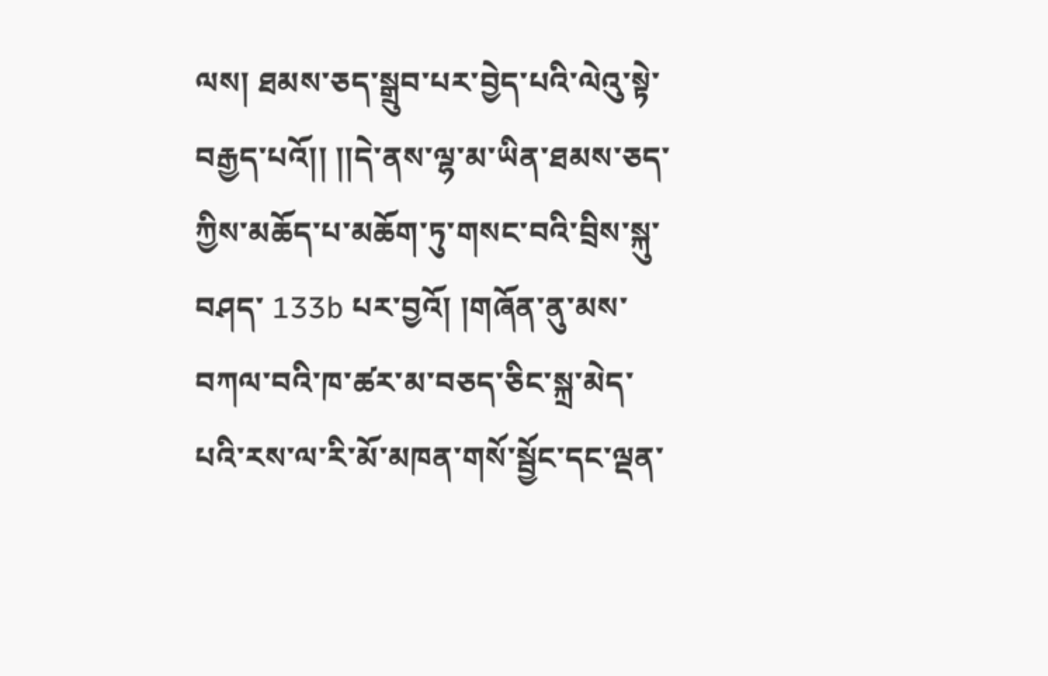ལས། ཐམས་ཅད་སྒྲུབ་པར་བྱེད་པའི་ལེའུ་སྟེ་བརྒྱད་པའོ།། །།དེ་ནས་ལྷ་མ་ཡིན་ཐམས་ཅད་ཀྱིས་མཆོད་པ་མཆོག་ཏུ་གསང་བའི་བྲིས་སྐུ་བཤད་ 133b པར་བྱའོ། །གཞོན་ནུ་མས་བཀལ་བའི་ཁ་ཚར་མ་བཅད་ཅིང་སྐྲ་མེད་པའི་རས་ལ་རི་མོ་མཁན་གསོ་སྦྱོང་དང་ལྡན་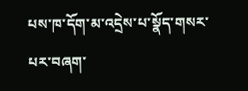པས་ཁ་དོག་མ་འདྲེས་པ་སྣོད་གསར་པར་བཞག་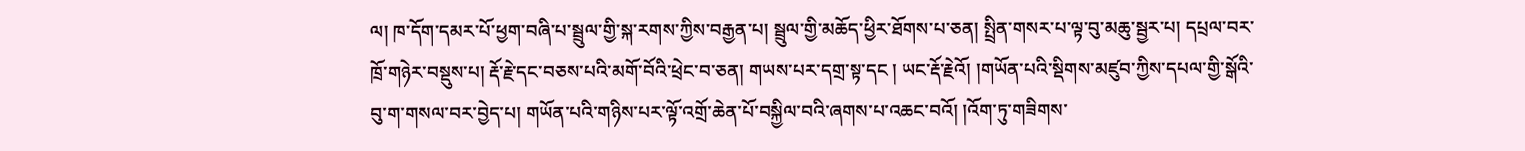ལ། ཁ་དོག་དམར་པོ་ཕྱག་བཞི་པ་སྦྲུལ་གྱི་སྐ་རགས་ཀྱིས་བརྒྱན་པ། སྦྲུལ་གྱི་མཆོད་ཕྱིར་ཐོགས་པ་ཅན། སྤྲིན་གསར་པ་ལྟ་བུ་མཆུ་སྦྱར་པ། དཔྲལ་བར་ཁྲོ་གཉེར་བསྡུས་པ། རྡོ་རྗེ་དང་བཅས་པའི་མགོ་བོའི་ཕྲེང་བ་ཅན། གཡས་པར་དགྲ་སྟ་དང ། ཡང་རྡོ་རྗེའོ། །གཡོན་པའི་སྡིགས་མཛུབ་ཀྱིས་དཔལ་གྱི་སྒོའི་བུ་ག་གསལ་བར་བྱེད་པ། གཡོན་པའི་གཉིས་པར་ལྟོ་འགྲོ་ཆེན་པོ་བསྐྱིལ་བའི་ཞགས་པ་འཆང་བའོ། །འོག་ཏུ་གཟིགས་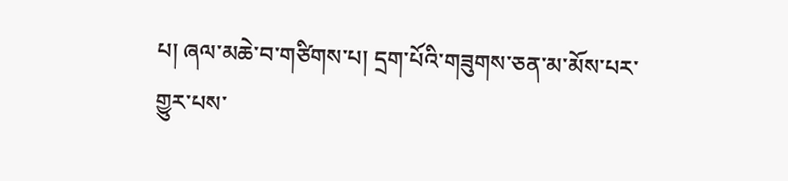པ། ཞལ་མཆེ་བ་གཙིགས་པ། དྲག་པོའི་གཟུགས་ཅན་མ་མོས་པར་གྱུར་པས་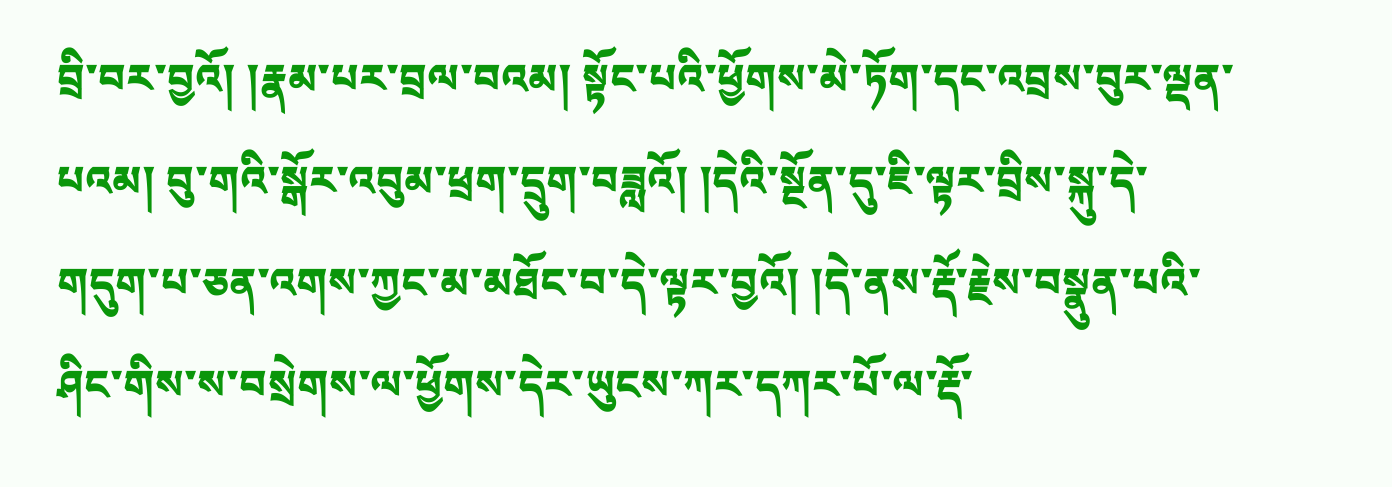བྲི་བར་བྱའོ། །རྣམ་པར་བྲལ་བའམ། སྟོང་པའི་ཕྱོགས་མེ་ཏོག་དང་འབྲས་བུར་ལྡན་པའམ། བུ་གའི་སྒོར་འབུམ་ཕྲག་དྲུག་བཟླའོ། །དེའི་སྔོན་དུ་ཇི་ལྟར་བྲིས་སྐུ་དེ་གདུག་པ་ཅན་འགས་ཀྱང་མ་མཐོང་བ་དེ་ལྟར་བྱའོ། །དེ་ནས་རྡོ་རྗེས་བསྣུན་པའི་ཤིང་གིས་ས་བསྲེགས་ལ་ཕྱོགས་དེར་ཡུངས་ཀར་དཀར་པོ་ལ་རྡོ་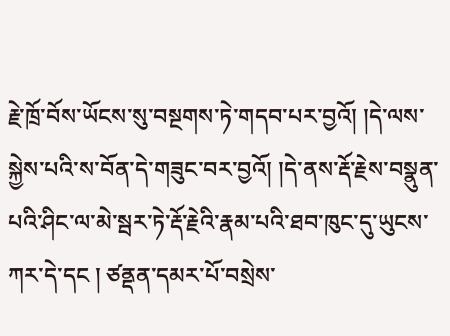རྗེ་ཁྲོ་བོས་ཡོངས་སུ་བསྔགས་ཏེ་གདབ་པར་བྱའོ། །དེ་ལས་སྐྱེས་པའི་ས་བོན་དེ་གཟུང་བར་བྱའོ། །དེ་ནས་རྡོ་རྗེས་བསྣུན་པའི་ཤིང་ལ་མེ་སྦར་ཏེ་རྡོ་རྗེའི་རྣམ་པའི་ཐབ་ཁུང་དུ་ཡུངས་ཀར་དེ་དང ། ཙནྡན་དམར་པོ་བསྲེས་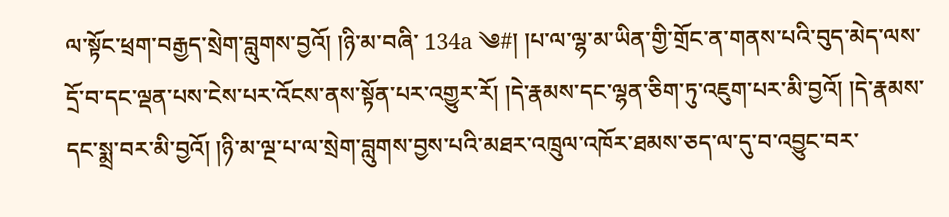ལ་སྟོང་ཕྲག་བརྒྱད་སྲེག་བླུགས་བྱའོ། །ཉི་མ་བཞི་ 134a ༄#། །པ་ལ་ལྷ་མ་ཡིན་གྱི་གྲོང་ན་གནས་པའི་བུད་མེད་ལས་དྲོ་བ་དང་ལྡན་པས་ངེས་པར་འོངས་ནས་སྟོན་པར་འགྱུར་རོ། །དེ་རྣམས་དང་ལྷན་ཅིག་ཏུ་འཇུག་པར་མི་བྱའོ། །དེ་རྣམས་དང་སྨྲ་བར་མི་བྱའོ། །ཉི་མ་ལྔ་པ་ལ་སྲེག་བླུགས་བྱས་པའི་མཐར་འཁྲུལ་འཁོར་ཐམས་ཅད་ལ་དུ་བ་འབྱུང་བར་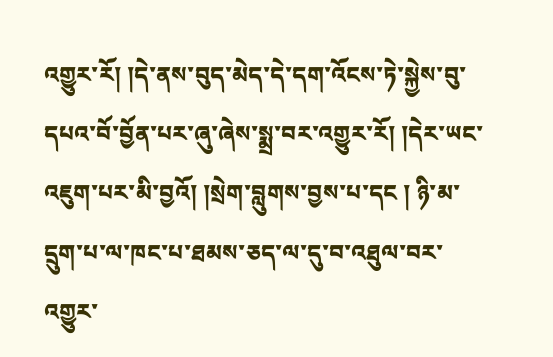འགྱུར་རོ། །དེ་ནས་བུད་མེད་དེ་དག་འོངས་ཏེ་སྐྱེས་བུ་དཔའ་བོ་བྱོན་པར་ཞུ་ཞེས་སྨྲ་བར་འགྱུར་རོ། །དེར་ཡང་འཇུག་པར་མི་བྱའོ། །སྲེག་བླུགས་བྱས་པ་དང ། ཉི་མ་དྲུག་པ་ལ་ཁང་པ་ཐམས་ཅད་ལ་དུ་བ་འཐུལ་བར་འགྱུར་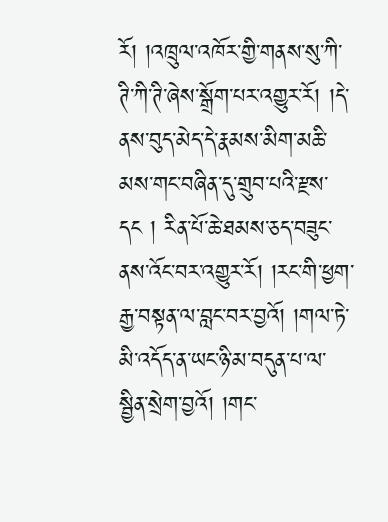རོ། །འཁྲུལ་འཁོར་གྱི་གནས་སུ་ཀི་ཊི་ཀི་ཊི་ཞེས་སྒྲོག་པར་འགྱུར་རོ། །དེ་ནས་བུད་མེད་དེ་རྣམས་མིག་མཆི་མས་གང་བཞིན་དུ་གྲུབ་པའི་རྫས་དང ། རིན་པོ་ཆེ་ཐམས་ཅད་བཟུང་ནས་འོང་བར་འགྱུར་རོ། །རང་གི་ཕྱག་རྒྱ་བསྟན་ལ་བླང་བར་བྱའོ། །གལ་ཏེ་མི་འདོད་ན་ཡང་ཉི་མ་བདུན་པ་ལ་སྦྱིན་སྲེག་བྱའོ། །གང་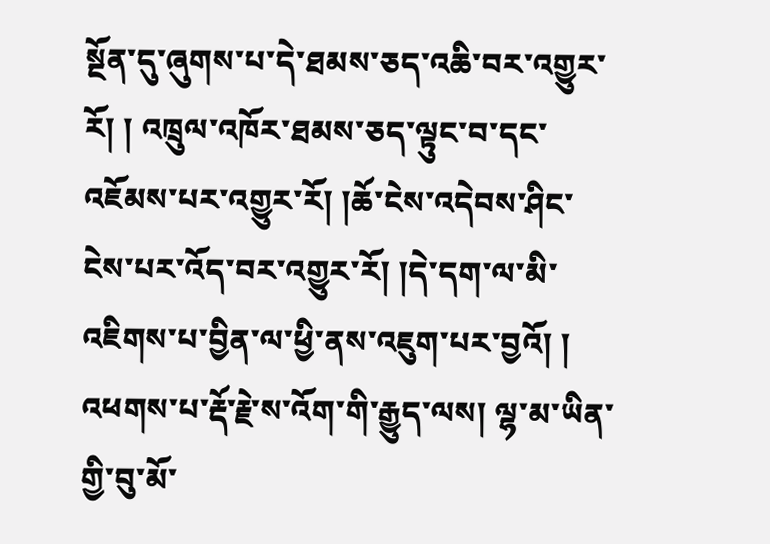སྔོན་དུ་ཞུགས་པ་དེ་ཐམས་ཅད་འཆི་བར་འགྱུར་རོ། ། འཁྲུལ་འཁོར་ཐམས་ཅད་ལྟུང་བ་དང་འཇོམས་པར་འགྱུར་རོ། །ཆོ་ངེས་འདེབས་ཤིང་ངེས་པར་འོད་བར་འགྱུར་རོ། །དེ་དག་ལ་མི་འཇིགས་པ་བྱིན་ལ་ཕྱི་ནས་འཇུག་པར་བྱའོ། ། འཕགས་པ་རྡོ་རྗེ་ས་འོག་གི་རྒྱུད་ལས། ལྷ་མ་ཡིན་གྱི་བུ་མོ་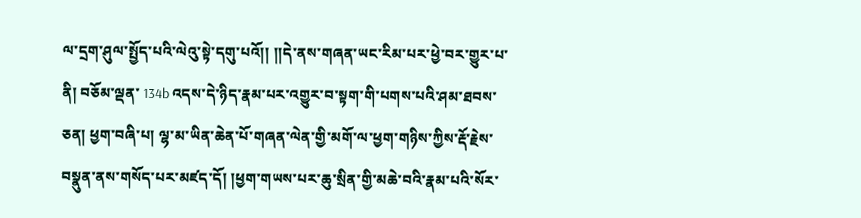ལ་དྲག་ཤུལ་སྤྱོད་པའི་ལེའུ་སྟེ་དགུ་པའོ།། །།དེ་ནས་གཞན་ཡང་རིམ་པར་ཕྱེ་བར་གྱུར་པ་ནི། བཅོམ་ལྡན་ 134b འདས་དེ་ཉིད་རྣམ་པར་འགྱུར་བ་སྟག་གི་པགས་པའི་ཤམ་ཐབས་ཅན། ཕྱག་བཞི་པ། ལྷ་མ་ཡིན་ཆེན་པོ་གཞན་ལེན་གྱི་མགོ་ལ་ཕྱག་གཉིས་ཀྱིས་རྡོ་རྗེས་བསྣུན་ནས་གསོད་པར་མཛད་དོ། །ཕྱག་གཡས་པར་ཆུ་སྲིན་གྱི་མཆེ་བའི་རྣམ་པའི་སོར་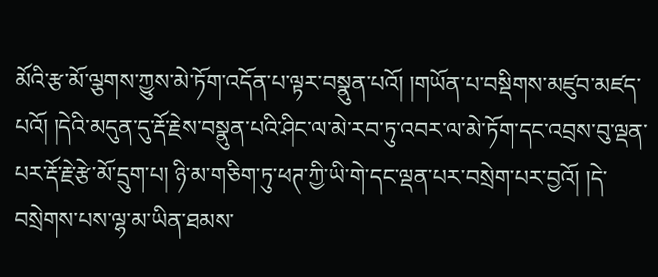མོའི་རྩ་མོ་ལྕགས་ཀྱུས་མེ་ཏོག་འདོན་པ་ལྟར་བསྣུན་པའོ། །གཡོན་པ་བསྡིགས་མཛུབ་མཛད་པའོ། །དེའི་མདུན་དུ་རྡོ་རྗེས་བསྣུན་པའི་ཤིང་ལ་མེ་རབ་ཏུ་འབར་ལ་མེ་ཏོག་དང་འབྲས་བུ་ལྡན་པར་རྡོ་རྗེ་རྩེ་མོ་དྲུག་པ། ཉི་མ་གཅིག་ཏུ་ཕཊ་ཀྱི་ཡི་གེ་དང་ལྡན་པར་བསྲེག་པར་བྱའོ། །དེ་བསྲེགས་པས་ལྷ་མ་ཡིན་ཐམས་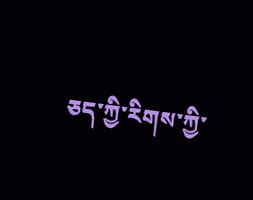ཅད་ཀྱི་རིགས་ཀྱི་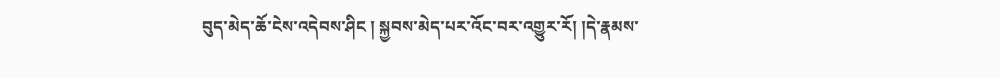བུད་མེད་ཆོ་ངེས་འདེབས་ཤིང ། སྐྱབས་མེད་པར་འོང་བར་འགྱུར་རོ། །དེ་རྣམས་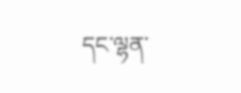དང་ལྷན་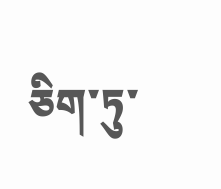ཅིག་ཏུ་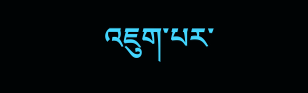འཇུག་པར་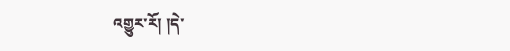འགྱུར་རོ། །དེ་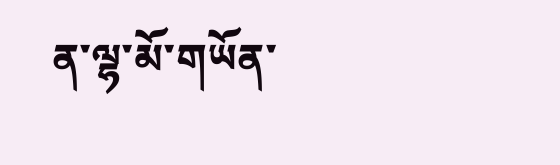ན་ལྷ་མོ་གཡོན་